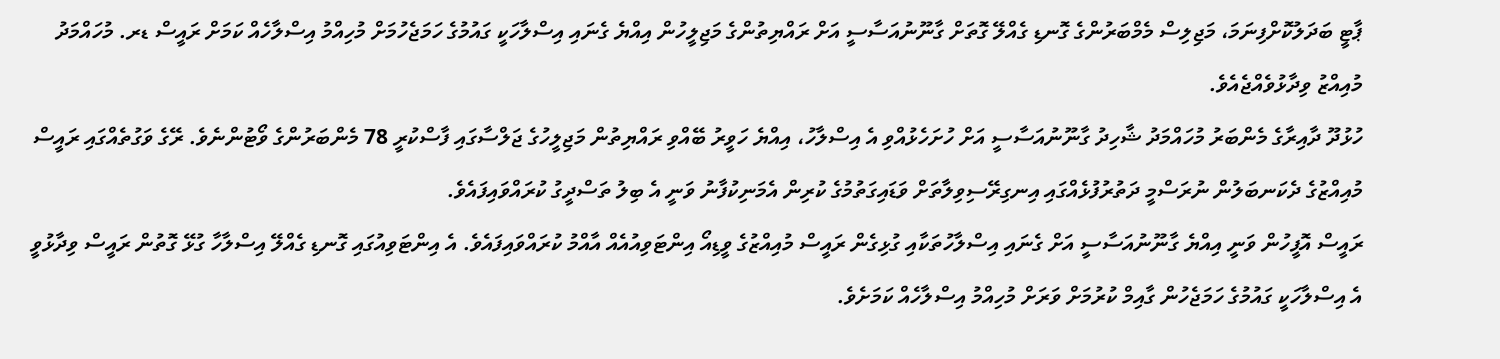ޕާޓީ ބަދަލުކޮށްފިނަމަ، މަޖިލިސް މެމްބަރުންގެ ގޮނޑި ގެއްލޭ ގޮތަށް ގާނޫނުއަސާސީ އަށް ރައްޔިތުންގެ މަޖިލީހުން އިއްޔެ ގެނައި އިސްލާހަކީ ގައުމުގެ ހަމަޖެހުމަށް މުހިއްމު އިސްލާހެއް ކަމަށް ރައީސް ޑރ. މުހައްމަދު މުއިއްޒު ވިދާޅުވެއްޖެއެވެ.
ހުޅުދޫ ދާއިރާގެ މެންބަރު މުހައްމަދު ޝާހިދު ގާނޫނުއަސާސީ އަށް ހުށަހެޅުއްވި އެ އިސްލާހު، އިއްޔެ ހަވީރު ބޭއްވި ރައްޔިތުން މަޖިލީހުގެ ޖަލްސާގައި ފާސްކުރީ 78 މެންބަރުންގެ ވޯޓުންނެވެ. ރޭގެ ވަގުތެއްގައި ރައީސް މުއިއްޒުގެ ދެކަނބަލުން ނުރަސްމީ ދަތުރުފުޅެއްގައި އިނގިރޭސިވިލާތަށް ވަޑައިގަތުމުގެ ކުރިން އެމަނިކުފާނު ވަނީ އެ ބިލު ތަސްދީގު ކުރައްވައިފައެވެ.
ރައީސް އޮފީހުން ވަނީ އިއްޔެ ގާނޫނުއަސާސީ އަށް ގެނައި އިސްލާހުތަކާއި ގުޅިގެން ރައީސް މުއިއްޒުގެ ވީޑިއޯ އިންޓަވިއުއެއް އާއްމު ކުރައްވައިފައެވެ. އެ އިންޓަވިއުގައި ގޮނޑި ގެއްލޭ އިސްލާހާ ގުޅޭ ގޮތުން ރައީސް ވިދާޅުވީ އެ އިސްލާހަކީ ގައުމުގެ ހަމަޖެހުން ގާއިމް ކުރުމަށް ވަރަށް މުހިއްމު އިސްލާހެއް ކަމަށެވެ.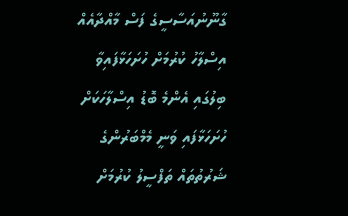ގާނޫނުއަސާސީގެ ފަސް މާއްދާއެއް އިސްލާހު ކުރުމަށް ހުށަހަޅާފައިވާ ބިލުގައި އެންމެ ބޮޑު އިސްލާހަކަށް ހުށަހަޅާފައި ވަނީ މެމްބަރުންގެ ޝަރުތުތައް ތަފްސީލު ކުރުމަށް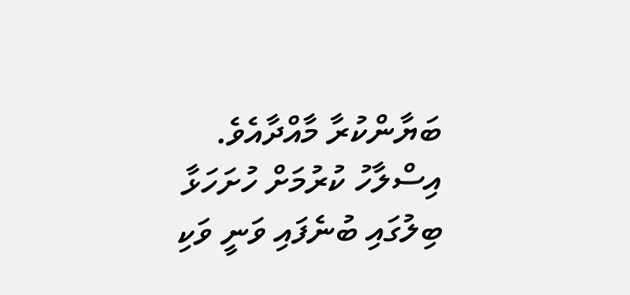ބަޔާންކުރާ މާއްދާއެވެ.
އިސްލާހު ކުރުމަށް ހުށަހަޅާ ބިލުގައި ބުނެފައި ވަނީ ވަކި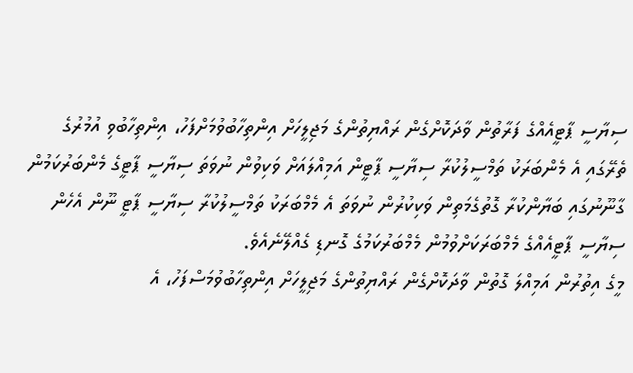ސިޔާސީ ޕާޓީއެއްގެ ފަރާތުން ވާދަކޮށްގެން ރައްޔިތުންގެ މަޖިލީހަށް އިންތިހާބުވުމަށްފަހު، އިންތިހާބުވި އުމުރުގެ ތެރޭގައި އެ މެންބަރަކު ތަމްސީލުކުރާ ސިޔާސީ ޕާޓީން އަމިއްލައަށް ވަކިވުން ނުވަތަ ސިޔާސީ ޕާޓީގެ މެންބަރުކަމުން ގާނޫނުގައި ބަޔާންކުރާ ގޮތުގެމަތިން ވަކިކުރުން ނުވަތަ އެ މެމްބަރަކު ތަމްސީލުކުރާ ސިޔާސީ ޕާޓީ ނޫން އެހެން ސިޔާސީ ޕާޓީއެއްގެ މެމްބަރަކަށްވުމުން މެމްބަރުކަމުގެ ގޮނޑި ގެއްލޭނެއެވެ.
މީގެ އިތުރުން އަމިއްލަ ގޮތުން ވާދަކޮށްގެން ރައްޔިތުންގެ މަޖިލީހަށް އިންތިހާބުވުމަސްފަހު، އެ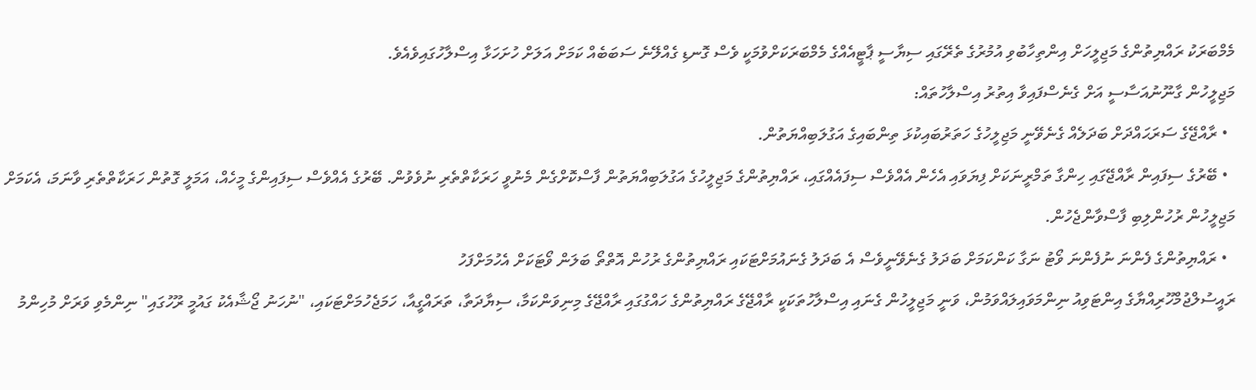މެމްބަރަކު ރައްޔިތުންގެ މަޖިލީހަށް އިންތިހާބުވި އުމުރުގެ ތެރޭގައި ސިޔާސީ ޕާޓީއެއްގެ މެމްބަރަކަށްވުމަކީ ވެސް ގޮނޑި ގެއްލޭނެ ސަބަބެއް ކަމަށް އަލަށް ހުށަހަޅާ އިސްލާހުގައިވެއެވެ.
މަޖިލީހުން ގާނޫނުއަސާސީ އަށް ގެނެސްފައިވާ އިތުރު އިސްލާހުތައް:
  • ރާއްޖޭގެ ސަރަޙައްދަށް ބަދަލެއް ގެނެވޭނީ މަޖިލީހުގެ ހަތަރުބައިކުޅަ ތިންބައިގެ އަގުލަބިއްޔަތުން.
  • ބޭރުގެ ސިފައިން ރާއްޖޭގައި ހިންގާ ތަމްރީނަކަށް ފިޔަވައި އެހެން އެއްވެސް ސިފައެއްގައި، ރައްޔިތުންގެ މަޖިލީހުގެ އަގުލަބިއްޔަތުން ފާސްކޮށްގެން މެނުވީ ހަރަކާތްތެރި ނުވެވުން. ބޭރުގެ އެއްވެސް ސިފައިންގެ މީހެއް، އަމަލީ ގޮތުން ހަރަކާތްތެރި ވާނަމަ، އެކަމަށް މަޖިލީހުން ރުހުންލިބި ފާސްވާންޖެހުން.
  • ރައްޔިތުންގެ ފެންނަ ނުފެންނަ ވޯޓު ނަގާ ކަންކަމަށް ބަދަލު ގެނެވޭނީވެސް އެ ބަދަލު ގެނައުމަށްޓަކައި ރައްޔިތުންގެ ރުހުން އޮތްތޯ ބަލަން ވޯޓަކަށް އެހުމަށްފަހު
ރައީސުލްޖުމްހޫރިއްޔާގެ އިންޓަވިއު ނިންމަވައިލައްވަމުން، ވަނީ މަޖިލީހުން ގެނައި އިސްލާހުތަކަކީ ރާއްޖޭގެ ރައްޔިތުންގެ ހައްގުގައި ރާއްޖޭގެ މިނިވަންކަމާ، ސިޔާދަތާ، ތަރައްގީއާ، ހަމަޖެހުމަށްޓަކައި، "ނުހަނު ޖޯޝާއެކު ގައުމީ ރޫހުގައި" ނިންމެވި ވަރަށް މުހިންމު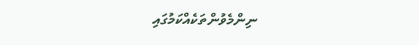ނިންމެވުންތަކެއްކަމުގައި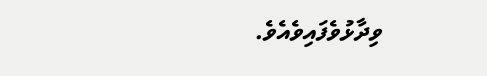ވިދާޅުވެފައިވެއެވެ.